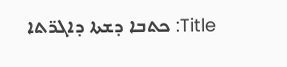Title: ܟܬܒܐ ܕܫܬܐ ܕܐܓܪ̈ܬܐ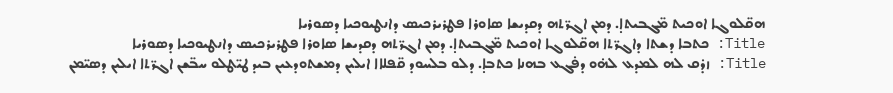ܗܩ̈ܠܘܓܐ ܐܘܟܝܬ ܡ̈ܓܒܝܬܐ̣. ܕܡܢ ܐܓܪ̈ܬܗ ܕܩܕܝܫܐ ܣܐܘܪܐ ܦܛܪܝܪܟܝܣ ܕܐܢܛܝܘܟܝܐ ܕܣܘܪܝܐ
Title: ܟܬܒܐ ܕܫܬܐ ܕܐܓܪ̈ܬܐ ܗܩ̈ܠܘܓܐ ܐܘܟܝܬ ܡ̈ܓܒܝܬܐ̣. ܕܡܢ ܐܓܪ̈ܬܗ ܕܩܕܝܫܐ ܣܐܘܪܐ ܦܛܪܝܪܟܝܣ ܕܐܢܛܝܘܟܝܐ ܕܣܘܪܝܐ
Title: ܙܕ̇ܩ ܠܗ ܠܡܕܥ ܠܗ̇ܘ ܕܦ̇ܓܥ ܒܗܢܐ ܟܬܒܐ̣. ܕܠܘ ܒܠܚܘܕ ܩ̈ܦܠܐܐ ܐܝܠܝܢ ܕܡܫܬܘܕܥܝܢ ܒܝܕ ܛܝ̈ܛܠܘ ܚܒ̈ܫܢ ܐܓܪ̈ܬܐ ܐܝܠܝܢ ܕܣܝ̈ܡܢ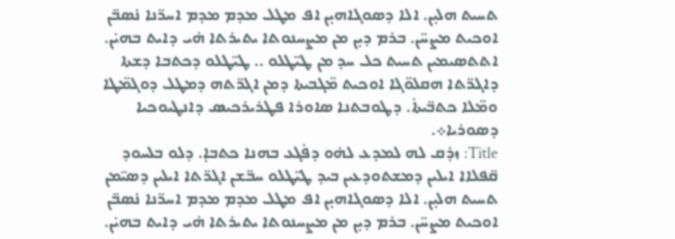ܬܚܝܬ ܗܠܝ̣ܢ. ܐܠܐ ܕܣܘܓܐܗܝ̣ܢ ܐܦ ܡܛܠ ܡܕܡ ܡܕܡ ܐܚܪ̈ܢܐ ܢ̇ܣܒ̈ܢ ܐܘܟܝܬ ܡܨܚ̈ܢ. ܒܪܡ ܕܝ̣ܢ ܡܢ ܡܨܚܢܘܬܐ ܝܬܝܪܬܐ ܗ̇ܝ ܕܐܝܬ ܒܗܝ̇ܢ. ܐܬܬܣܝܡܝܢ ܬܚܝܬ ܟܠ ܚܕ ܡܢ ܛܝ̈ܛܠܘ .. ܛܝ̈ܛܠܘ ܕܟܬܒܐ ܕܫܬܐ ܕܐܓܪ̈ܬܐ ܗܩܠܘ̈ܓܐ ܐܘܟܝܬ ܡ̈ܓܒܝܬܐ ܕܡܢ ܐܓܪ̈ܬܗ ܕܡܛܠ ܕܘܓܡ̈ܛܐ ܘܡ̈ܠܐ ܟܬܒ̈ܝܬܐ̇. ܕܛܘܒܬܢܐ ܣܐܘܪܐ ܦܛܪܝܪܟܝܣ ܕܐܢܛܝܘܟܝܐ ܕܣܘܪܝܐ܀.
Title: ܙܕ̇ܩ ܠܗ ܠܡܕܥ ܠܗ̇ܘ ܕܦ̇ܓܥ ܒܗܢܐ ܟܬܒܐ̣. ܕܠܘ ܒܠܚܘܕ ܩ̈ܦܠܐܐ ܐܝܠܝܢ ܕܡܫܬܘܕܥܝܢ ܒܝܕ ܛܝ̈ܛܠܘ ܚܒ̈ܫܢ ܐܓܪ̈ܬܐ ܐܝܠܝܢ ܕܣܝ̈ܡܢ ܬܚܝܬ ܗܠܝ̣ܢ. ܐܠܐ ܕܣܘܓܐܗܝ̣ܢ ܐܦ ܡܛܠ ܡܕܡ ܡܕܡ ܐܚܪ̈ܢܐ ܢ̇ܣܒ̈ܢ ܐܘܟܝܬ ܡܨܚ̈ܢ. ܒܪܡ ܕܝ̣ܢ ܡܢ ܡܨܚܢܘܬܐ ܝܬܝܪܬܐ ܗ̇ܝ ܕܐܝܬ ܒܗܝ̇ܢ.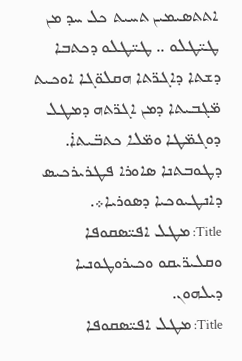ܐܬܬܣܝܡܝܢ ܬܚܝܬ ܟܠ ܚܕ ܡܢ ܛܝ̈ܛܠܘ .. ܛܝ̈ܛܠܘ ܕܟܬܒܐ ܕܫܬܐ ܕܐܓܪ̈ܬܐ ܗܩܠܘ̈ܓܐ ܐܘܟܝܬ ܡ̈ܓܒܝܬܐ ܕܡܢ ܐܓܪ̈ܬܗ ܕܡܛܠ ܕܘܓܡ̈ܛܐ ܘܡ̈ܠܐ ܟܬܒ̈ܝܬܐ̇. ܕܛܘܒܬܢܐ ܣܐܘܪܐ ܦܛܪܝܪܟܝܣ ܕܐܢܛܝܘܟܝܐ ܕܣܘܪܝܐ܀.
Title: ܡܛܠ ܐܦܝ̈ܣܩܘܦܐ ܘܩܠܝܪ̈ܝܩܘ ܘܟܝܪܘܛܘܢܝܐ ܕܝܠܗܘܢ.
Title: ܡܛܠ ܐܦܝ̈ܣܩܘܦܐ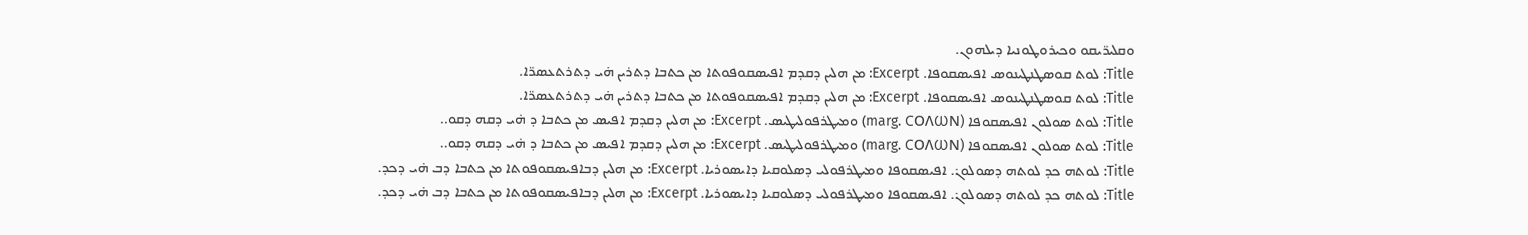ܘܩܠܝܪ̈ܝܩܘ ܘܟܝܪܘܛܘܢܝܐ ܕܝܠܗܘܢ.
Title: ܠܘܬ ܩܘܣܛܢܛܝܢܘܣ ܐܦܝܣܩܘܦܐ. Excerpt: ܡܢ ܗܠܝܢ ܕܩܕܡ ܐܦܝܣܩܘܦܘܬܐ ܡܢ ܟܬܒܐ ܕܬܪܝܢ ܗ̇ܝ ܕܬܪܬܥܣܪ̈ܐ.
Title: ܠܘܬ ܩܘܣܛܢܛܝܢܘܣ ܐܦܝܣܩܘܦܐ. Excerpt: ܡܢ ܗܠܝܢ ܕܩܕܡ ܐܦܝܣܩܘܦܘܬܐ ܡܢ ܟܬܒܐ ܕܬܪܝܢ ܗ̇ܝ ܕܬܪܬܥܣܪ̈ܐ.
Title: ܠܘܬ ܣܘܠܘܢ ܐܦܝܣܩܘܦܐ (marg. ⲤΟΛⲰΝ) ܘܡܝܛܪܦܘܠܝܛܝܣ. Excerpt: ܡܢ ܗܠܝܢ ܕܩܕܡ ܐܦܝܣ ܡܢ ܟܬܒܐ ܕ ܗ̇ܝ ܕܩܗ ܕܩܘ..
Title: ܠܘܬ ܣܘܠܘܢ ܐܦܝܣܩܘܦܐ (marg. ⲤΟΛⲰΝ) ܘܡܝܛܪܦܘܠܝܛܝܣ. Excerpt: ܡܢ ܗܠܝܢ ܕܩܕܡ ܐܦܝܣ ܡܢ ܟܬܒܐ ܕ ܗ̇ܝ ܕܩܗ ܕܩܘ..
Title: ܠܘܬܗ ܟܕ ܠܘܬܗ ܕܣܘܠܘܢ̇. ܐܦܝܣܩܘܦܐ ܘܡܝܛܪܦܘܠܝ ܕܣܠܘܩܝܐ ܕܐܝܣܘܪܝܐ. Excerpt: ܡܢ ܗܠܝܢ ܕܒܐܦܝܣܩܘܦܘܬܐ ܡܢ ܟܬܒܐ ܕܒ ܗ̇ܝ ܕܟܕ.
Title: ܠܘܬܗ ܟܕ ܠܘܬܗ ܕܣܘܠܘܢ̇. ܐܦܝܣܩܘܦܐ ܘܡܝܛܪܦܘܠܝ ܕܣܠܘܩܝܐ ܕܐܝܣܘܪܝܐ. Excerpt: ܡܢ ܗܠܝܢ ܕܒܐܦܝܣܩܘܦܘܬܐ ܡܢ ܟܬܒܐ ܕܒ ܗ̇ܝ ܕܟܕ.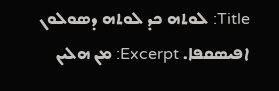Title: ܠܘܬܗ ܟܕ ܠܘܬܗ ܕܣܘܠܘܢ ܐܦܝܣܩܦܐ. Excerpt: ܡܢ ܗܠܝܢ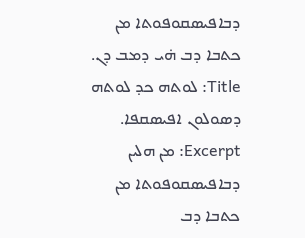ܕܒܐܦܝܣܩܘܦܘܬܐ ܡܢ ܟܬܒܐ ܕܒ ܗ̇ܝ ܕܡܒ ܕܢ.
Title: ܠܘܬܗ ܟܕ ܠܘܬܗ ܕܣܘܠܘܢ ܐܦܝܣܩܦܐ. Excerpt: ܡܢ ܗܠܝܢ ܕܒܐܦܝܣܩܘܦܘܬܐ ܡܢ ܟܬܒܐ ܕܒ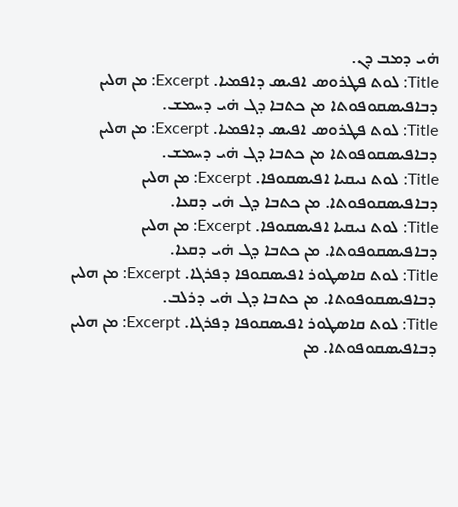ܗ̇ܝ ܕܡܒ ܕܢ.
Title: ܠܘܬ ܦܛܪܘܣ ܐܦܝܣ ܕܐܦܡܝܐ. Excerpt: ܡܢ ܗܠܝܢ ܕܒܐܦܝܣܩܘܦܘܬܐ ܡܢ ܟܬܒܐ ܕܓ ܗ̇ܝ ܕܚܡܫ.
Title: ܠܘܬ ܦܛܪܘܣ ܐܦܝܣ ܕܐܦܡܝܐ. Excerpt: ܡܢ ܗܠܝܢ ܕܒܐܦܝܣܩܘܦܘܬܐ ܡܢ ܟܬܒܐ ܕܓ ܗ̇ܝ ܕܚܡܫ.
Title: ܠܘܬ ܢܝܩܝܐ ܐܦܝܣܩܘܦܐ. Excerpt: ܡܢ ܗܠܝܢ ܕܒܐܦܝܣܩܘܦܘܬܐ. ܡܢ ܟܬܒܐ ܕܓ ܗ̇ܝ ܕܩܥܐ.
Title: ܠܘܬ ܢܝܩܝܐ ܐܦܝܣܩܘܦܐ. Excerpt: ܡܢ ܗܠܝܢ ܕܒܐܦܝܣܩܘܦܘܬܐ. ܡܢ ܟܬܒܐ ܕܓ ܗ̇ܝ ܕܩܥܐ.
Title: ܠܘܬ ܩܐܣܛܘܪ ܐܦܝܣܩܘܦܐ ܕܦܪܓܐ. Excerpt: ܡܢ ܗܠܝܢ ܕܒܐܦܝܣܩܘܦܘܬܐ. ܡܢ ܟܬܒܐ ܕܓ ܗ̇ܝ ܕܪܠܒ.
Title: ܠܘܬ ܩܐܣܛܘܪ ܐܦܝܣܩܘܦܐ ܕܦܪܓܐ. Excerpt: ܡܢ ܗܠܝܢ ܕܒܐܦܝܣܩܘܦܘܬܐ. ܡܢ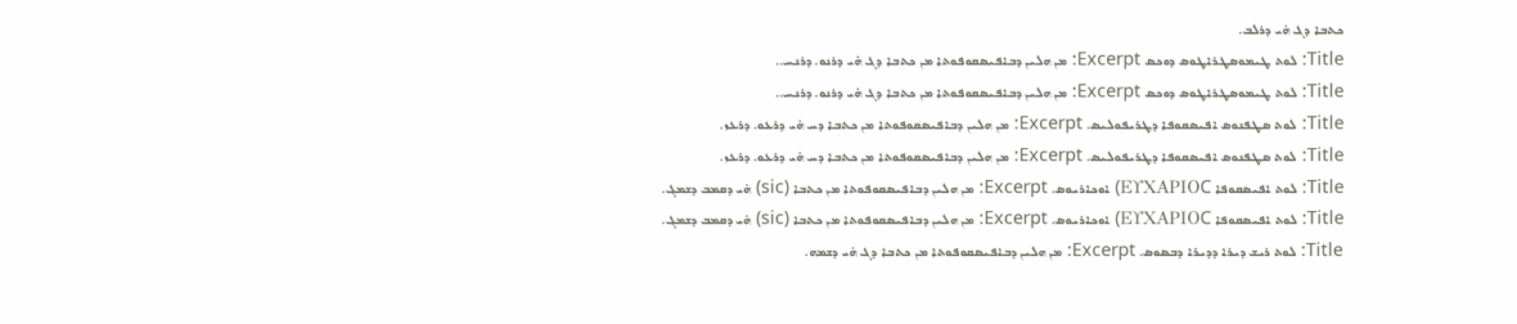ܟܬܒܐ ܕܓ ܗ̇ܝ ܕܪܠܒ.
Title: ܠܘܬ ܛܝܡܘܣܛܪܐܛܘܣ ܕܘܟܣ Excerpt: ܡܢ ܗܠܝܢ ܕܒܐܦܝܣܩܘܦܘܬܐ ܡܢ ܟܬܒܐ ܕܓ ܗ̇ܝ ܕܪܢܘ. ܕܪܢܚ..
Title: ܠܘܬ ܛܝܡܘܣܛܪܐܛܘܣ ܕܘܟܣ Excerpt: ܡܢ ܗܠܝܢ ܕܒܐܦܝܣܩܘܦܘܬܐ ܡܢ ܟܬܒܐ ܕܓ ܗ̇ܝ ܕܪܢܘ. ܕܪܢܚ..
Title: ܠܘܬ ܣܛܦܢܘܣ ܐܦܝܣܩܘܦܐ ܕܛܪܝܦܘܠܝܣ. Excerpt: ܡܢ ܗܠܝܢ ܕܒܐܦܝܣܩܘܦܘܬܐ ܡܢ ܟܬܒܐ ܕܚ ܗ̇ܝ ܕܪܥܘ. ܕܪܥܙ.
Title: ܠܘܬ ܣܛܦܢܘܣ ܐܦܝܣܩܘܦܐ ܕܛܪܝܦܘܠܝܣ. Excerpt: ܡܢ ܗܠܝܢ ܕܒܐܦܝܣܩܘܦܘܬܐ ܡܢ ܟܬܒܐ ܕܚ ܗ̇ܝ ܕܪܥܘ. ܕܪܥܙ.
Title: ܠܘܬ ܐܦܝܣܩܘܦܐ ΕΥΧΑΡΙΟⲤ) ܐܘܟܐܪܝܘܣ. Excerpt: ܡܢ ܗܠܝܢ ܕܒܐܦܝܣܩܘܦܘܬܐ ܡܢ ܟܬܒܐ (sic) ܗ̇ܝ ܕܩܡܒ ܕܫܡܓ.
Title: ܠܘܬ ܐܦܝܣܩܘܦܐ ΕΥΧΑΡΙΟⲤ) ܐܘܟܐܪܝܘܣ. Excerpt: ܡܢ ܗܠܝܢ ܕܒܐܦܝܣܩܘܦܘܬܐ ܡܢ ܟܬܒܐ (sic) ܗ̇ܝ ܕܩܡܒ ܕܫܡܓ.
Title: ܠܘܬ ܪܝܫ ܕܝܪܐ ܕܕܝܪܐ ܕܒܣܘܣ. Excerpt: ܡܢ ܗܠܝܢ ܕܒܐܦܝܣܩܘܦܘܬܐ ܡܢ ܟܬܒܐ ܕܓ ܗ̇ܝ ܕܫܡܗ.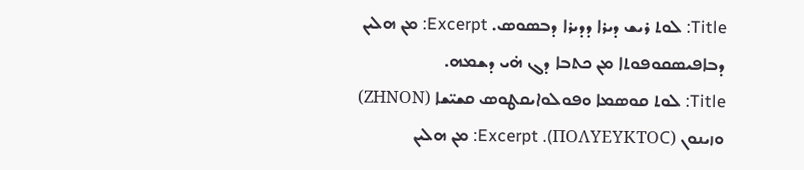Title: ܠܘܬ ܪܝܫ ܕܝܪܐ ܕܕܝܪܐ ܕܒܣܘܣ. Excerpt: ܡܢ ܗܠܝܢ ܕܒܐܦܝܣܩܘܦܘܬܐ ܡܢ ܟܬܒܐ ܕܓ ܗ̇ܝ ܕܫܡܗ.
Title: ܠܘܬ ܩܘܣܡܐ ܘܦܘܠܘܐܝܩܛܘܣ ܩܫܝ̈ܫܐ (ΖΗΝΟΝ) ܘܙܝܢܘܢ (ΠΟΛΥΕΥΚΤΟⲤ). Excerpt: ܡܢ ܗܠܝܢ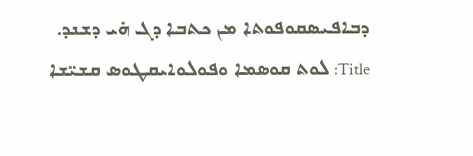ܕܒܐܦܝܣܩܘܦܘܬܐ ܡܢ ܟܬܒܐ ܕܓ ܗ̇ܝ ܕܫܢܕ.
Title: ܠܘܬ ܩܘܣܡܐ ܘܦܘܠܘܐܝܩܛܘܣ ܩܫܝ̈ܫܐ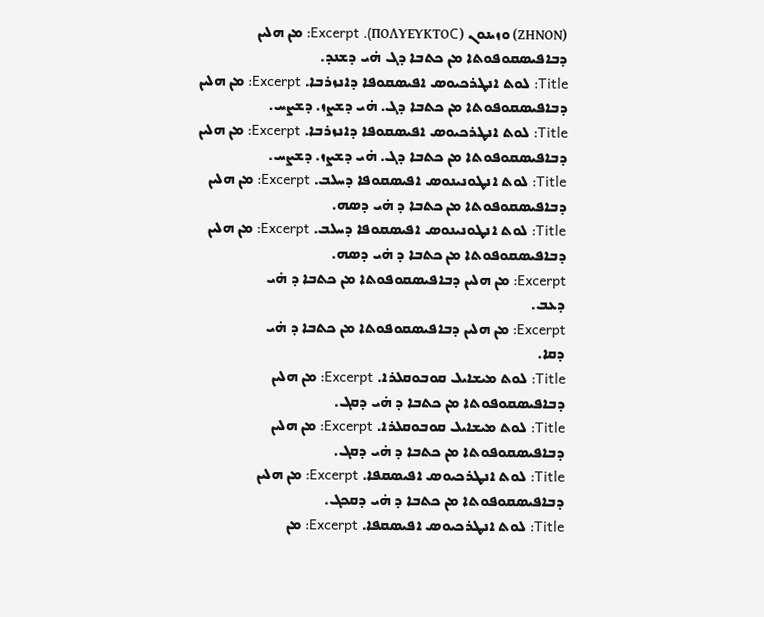(ΖΗΝΟΝ) ܘܙܝܢܘܢ (ΠΟΛΥΕΥΚΤΟⲤ). Excerpt: ܡܢ ܗܠܝܢ ܕܒܐܦܝܣܩܘܦܘܬܐ ܡܢ ܟܬܒܐ ܕܓ ܗ̇ܝ ܕܫܢܕ.
Title: ܠܘܬ ܐܢܛܪܟܝܘܣ ܐܦܝܣܩܘܦܐ ܕܐܢܙܪܒܐ. Excerpt: ܡܢ ܗܠܝܢ ܕܒܐܦܝܣܩܘܦܘܬܐ ܡܢ ܟܬܒܐ ܕܓ. ܗ̇ܝ ܕܫܨܙ. ܕܫܨܚ.
Title: ܠܘܬ ܐܢܛܪܟܝܘܣ ܐܦܝܣܩܘܦܐ ܕܐܢܙܪܒܐ. Excerpt: ܡܢ ܗܠܝܢ ܕܒܐܦܝܣܩܘܦܘܬܐ ܡܢ ܟܬܒܐ ܕܓ. ܗ̇ܝ ܕܫܨܙ. ܕܫܨܚ.
Title: ܠܘܬ ܐܢܛܘܢܝܢܘܣ ܐܦܝܣܩܘܦܐ ܕܚܠܒ. Excerpt: ܡܢ ܗܠܝܢ ܕܒܐܦܝܣܩܘܦܘܬܐ ܡܢ ܟܬܒܐ ܕ ܗ̇ܝ ܕܣܗ.
Title: ܠܘܬ ܐܢܛܘܢܝܢܘܣ ܐܦܝܣܩܘܦܐ ܕܚܠܒ. Excerpt: ܡܢ ܗܠܝܢ ܕܒܐܦܝܣܩܘܦܘܬܐ ܡܢ ܟܬܒܐ ܕ ܗ̇ܝ ܕܣܗ.
Excerpt: ܡܢ ܗܠܝܢ ܕܒܐܦܝܣܩܘܦܘܬܐ ܡܢ ܟܬܒܐ ܕ ܗ̇ܝ
ܕܥܒ.
Excerpt: ܡܢ ܗܠܝܢ ܕܒܐܦܝܣܩܘܦܘܬܐ ܡܢ ܟܬܒܐ ܕ ܗ̇ܝ
ܕܩܐ.
Title: ܠܘܬ ܡܝܫܐܝܠ ܩܘܒܘܩܠܪܐ. Excerpt: ܡܢ ܗܠܝܢ ܕܒܐܦܝܣܩܘܦܘܬܐ ܡܢ ܟܬܒܐ ܕ ܗ̇ܝ ܕܩܓ.
Title: ܠܘܬ ܡܝܫܐܝܠ ܩܘܒܘܩܠܪܐ. Excerpt: ܡܢ ܗܠܝܢ ܕܒܐܦܝܣܩܘܦܘܬܐ ܡܢ ܟܬܒܐ ܕ ܗ̇ܝ ܕܩܓ.
Title: ܠܘܬ ܐܢܛܪܟܝܘܣ ܐܦܝܣܩܦܐ. Excerpt: ܡܢ ܗܠܝܢ ܕܒܐܦܝܣܩܘܦܘܬܐ ܡܢ ܟܬܒܐ ܕ ܗ̇ܝ ܕܩܟܓ.
Title: ܠܘܬ ܐܢܛܪܟܝܘܣ ܐܦܝܣܩܦܐ. Excerpt: ܡܢ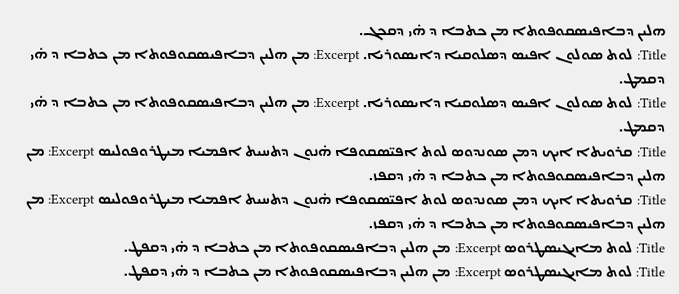ܗܠܝܢ ܕܒܐܦܝܣܩܘܦܘܬܐ ܡܢ ܟܬܒܐ ܕ ܗ̇ܝ ܕܩܟܓ.
Title: ܠܘܬ ܣܘܠܘܢ ܐܦܝܣ ܕܣܠܘܩܝܐ ܕܐܝܣܘܪܝܐ. Excerpt: ܡܢ ܗܠܝܢ ܕܒܐܦܝܣܩܘܦܘܬܐ ܡܢ ܟܬܒܐ ܕ ܗ̇ܝ ܕܩܡܛ.
Title: ܠܘܬ ܣܘܠܘܢ ܐܦܝܣ ܕܣܠܘܩܝܐ ܕܐܝܣܘܪܝܐ. Excerpt: ܡܢ ܗܠܝܢ ܕܒܐܦܝܣܩܘܦܘܬܐ ܡܢ ܟܬܒܐ ܕ ܗ̇ܝ ܕܩܡܛ.
Title: ܩܪܘܝܬܐ ܐܝܟ ܕܡܢ ܣܘܢܕܘܣ ܠܘܬ ܐܦܝ̈ܣܩܘܦܐ ܗ̇ܢܘܢ ܕܬܚܝܬ ܐܦܡܝܐ ܡܝܛܪܘܦܘܠܝܣ Excerpt: ܡܢ ܗܠܝܢ ܕܒܐܦܝܣܩܘܦܘܬܐ ܡܢ ܟܬܒܐ ܕ ܗ̇ܝ ܕܩܦܙ.
Title: ܩܪܘܝܬܐ ܐܝܟ ܕܡܢ ܣܘܢܕܘܣ ܠܘܬ ܐܦܝ̈ܣܩܘܦܐ ܗ̇ܢܘܢ ܕܬܚܝܬ ܐܦܡܝܐ ܡܝܛܪܘܦܘܠܝܣ Excerpt: ܡܢ ܗܠܝܢ ܕܒܐܦܝܣܩܘܦܘܬܐ ܡܢ ܟܬܒܐ ܕ ܗ̇ܝ ܕܩܦܙ.
Title: ܠܘܬ ܡܐܝܓܝܣܛܪܘܣ Excerpt: ܡܢ ܗܠܝܢ ܕܒܐܦܝܣܩܘܦܘܬܐ ܡܢ ܟܬܒܐ ܕ ܗ̇ܝ ܕܩܦܛ.
Title: ܠܘܬ ܡܐܝܓܝܣܛܪܘܣ Excerpt: ܡܢ ܗܠܝܢ ܕܒܐܦܝܣܩܘܦܘܬܐ ܡܢ ܟܬܒܐ ܕ ܗ̇ܝ ܕܩܦܛ.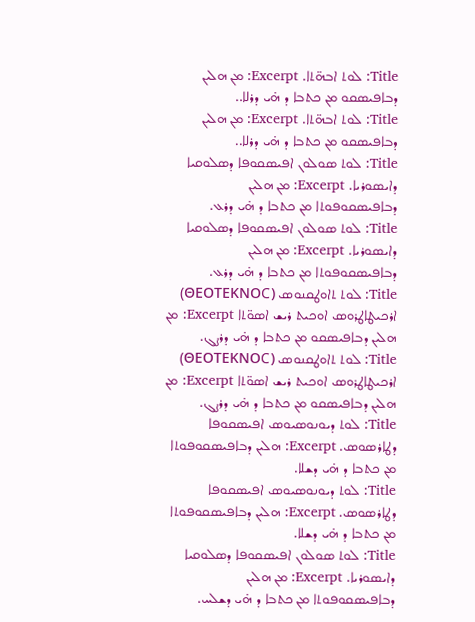Title: ܠܘܬ ܐܒܗ̈ܬܐ. Excerpt: ܡܢ ܗܠܝܢ ܕܒܐܦܝܣܩܘ ܡܢ ܟܬܒܐ ܕ ܗ̇ܝ ܕܪܠܐ..
Title: ܠܘܬ ܐܒܗ̈ܬܐ. Excerpt: ܡܢ ܗܠܝܢ ܕܒܐܦܝܣܩܘ ܡܢ ܟܬܒܐ ܕ ܗ̇ܝ ܕܪܠܐ..
Title: ܠܘܬ ܣܘܠܘܢ ܐܦܝܣܩܘܦܐ ܕܣܠܘܩܝܐ ܕܐܝܣܘܪܝܐ. Excerpt: ܡܢ ܗܠܝܢ ܕܒܐܦܝܣܩܘܦܘܬܐ ܡܢ ܟܬܒܐ ܕ ܗ̇ܝ ܕܪܥ.
Title: ܠܘܬ ܣܘܠܘܢ ܐܦܝܣܩܘܦܐ ܕܣܠܘܩܝܐ ܕܐܝܣܘܪܝܐ. Excerpt: ܡܢ ܗܠܝܢ ܕܒܐܦܝܣܩܘܦܘܬܐ ܡܢ ܟܬܒܐ ܕ ܗ̇ܝ ܕܪܥ.
Title: ܠܘܬ ܬܐܘܛܩܢܘܣ (ΘΕΟΤΕΚΝΟⲤ) ܐܪܟܝܛܐܛܪܘܣ ܐܘܟܝܬ ܪܝܫ ܐܣܘ̈ܬܐ Excerpt: ܡܢ ܗܠܝܢ ܕܒܐܦܝܣܩܘ ܡܢ ܟܬܒܐ ܕ ܗ̇ܝ ܕܪܨܓ.
Title: ܠܘܬ ܬܐܘܛܩܢܘܣ (ΘΕΟΤΕΚΝΟⲤ) ܐܪܟܝܛܐܛܪܘܣ ܐܘܟܝܬ ܪܝܫ ܐܣܘ̈ܬܐ Excerpt: ܡܢ ܗܠܝܢ ܕܒܐܦܝܣܩܘ ܡܢ ܟܬܒܐ ܕ ܗ̇ܝ ܕܪܨܓ.
Title: ܠܘܬ ܕܝܘܢܘܣܝܘܣ ܐܦܝܣܩܘܦܐ ܕܛܐܪܣܘܣ. Excerpt: ܗܠܝܢ ܕܒܐܦܝܣܩܘܦܘܬܐ ܡܢ ܟܬܒܐ ܕ ܗ̇ܝ ܕܫܠܐ.
Title: ܠܘܬ ܕܝܘܢܘܣܝܘܣ ܐܦܝܣܩܘܦܐ ܕܛܐܪܣܘܣ. Excerpt: ܗܠܝܢ ܕܒܐܦܝܣܩܘܦܘܬܐ ܡܢ ܟܬܒܐ ܕ ܗ̇ܝ ܕܫܠܐ.
Title: ܠܘܬ ܣܘܠܘܢ ܐܦܝܣܩܘܦܐ ܕܣܠܘܩܝܐ ܕܐܝܣܘܪܝܐ. Excerpt: ܡܢ ܗܠܝܢ ܕܒܐܦܝܣܩܘܦܘܬܐ ܡܢ ܟܬܒܐ ܕ ܗ̇ܝ ܕܫܠܚ.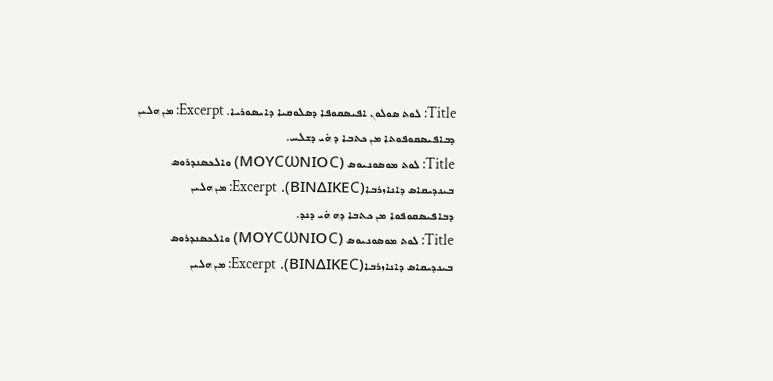Title: ܠܘܬ ܣܘܠܘܢ ܐܦܝܣܩܘܦܐ ܕܣܠܘܩܝܐ ܕܐܝܣܘܪܝܐ. Excerpt: ܡܢ ܗܠܝܢ ܕܒܐܦܝܣܩܘܦܘܬܐ ܡܢ ܟܬܒܐ ܕ ܗ̇ܝ ܕܫܠܚ.
Title: ܠܘܬ ܡܘܣܘܢܝܘܣ (ΜΟΥⲤⲰΝΙΟⲤ) ܘܐܠܟܣܢܕܪܘܣ ܒܝܢܕܝܩܐܣ ܕܐܢܐܙܪܒܐ(ΒΙΝΔΙΚΕⲤ). Excerpt: ܡܢ ܗܠܝܢ ܕܒܐܦܝܣܩܘܦܘܐ ܡܢ ܟܬܒܐ ܕܗ ܗ̇ܝ ܕܢܕ.
Title: ܠܘܬ ܡܘܣܘܢܝܘܣ (ΜΟΥⲤⲰΝΙΟⲤ) ܘܐܠܟܣܢܕܪܘܣ ܒܝܢܕܝܩܐܣ ܕܐܢܐܙܪܒܐ(ΒΙΝΔΙΚΕⲤ). Excerpt: ܡܢ ܗܠܝܢ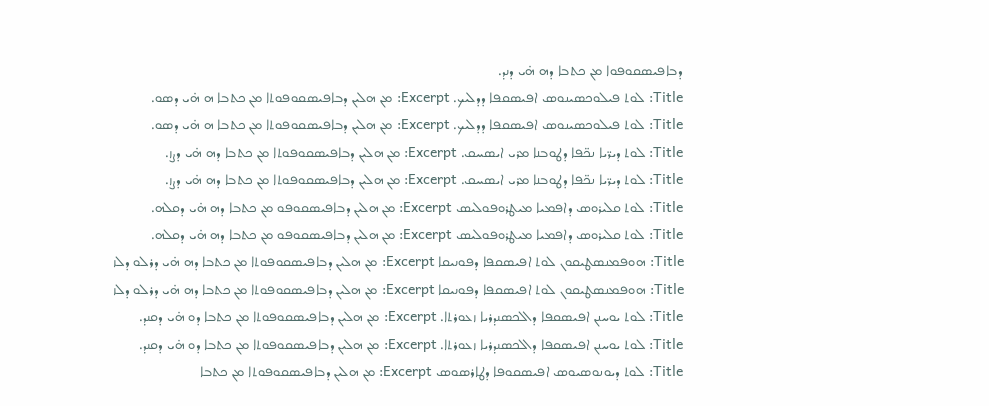ܕܒܐܦܝܣܩܘܦܘܐ ܡܢ ܟܬܒܐ ܕܗ ܗ̇ܝ ܕܢܕ.
Title: ܠܘܬ ܦܝܠܘܟܣܝܢܘܣ ܐܦܝܣܩܦܐ ܕܕܠܝܟ. Excerpt: ܡܢ ܗܠܝܢ ܕܒܐܦܝܣܩܘܦܘܬܐ ܡܢ ܟܬܒܐ ܗ ܗ̇ܝ ܕܣܘ.
Title: ܠܘܬ ܦܝܠܘܟܣܝܢܘܣ ܐܦܝܣܩܦܐ ܕܕܠܝܟ. Excerpt: ܡܢ ܗܠܝܢ ܕܒܐܦܝܣܩܘܦܘܬܐ ܡܢ ܟܬܒܐ ܗ ܗ̇ܝ ܕܣܘ.
Title: ܠܘܬ ܕܝܪ̈ܝܐ ܢܟ̈ܦܐ ܕܛܘܒܢܐ ܡܪܝ ܐܝܣܚܩ. Excerpt: ܡܢ ܗܠܝܢ ܕܒܐܦܝܣܩܘܦܘܬܐ ܡܢ ܟܬܒܐ ܕܗ ܗ̇ܝ ܕܨܙ.
Title: ܠܘܬ ܕܝܪ̈ܝܐ ܢܟ̈ܦܐ ܕܛܘܒܢܐ ܡܪܝ ܐܝܣܚܩ. Excerpt: ܡܢ ܗܠܝܢ ܕܒܐܦܝܣܩܘܦܘܬܐ ܡܢ ܟܬܒܐ ܕܗ ܗ̇ܝ ܕܨܙ.
Title: ܠܘܬ ܩܠܝܪܘܣ ܕܐܦܡܝܐ ܡܝܛܪܘܦܘܠܝܣ Excerpt: ܡܢ ܗܠܝܢ ܕܒܐܦܝܣܩܘܦܘ ܡܢ ܟܬܒܐ ܕܗ ܗ̇ܝ ܕܩܠܗ.
Title: ܠܘܬ ܩܠܝܪܘܣ ܕܐܦܡܝܐ ܡܝܛܪܘܦܘܠܝܣ Excerpt: ܡܢ ܗܠܝܢ ܕܒܐܦܝܣܩܘܦܘ ܡܢ ܟܬܒܐ ܕܗ ܗ̇ܝ ܕܩܠܗ.
Title: ܗܘܦܡܢܣܛܝܩܘܢ ܠܘܬ ܐܦܝܣܩܦܐ ܕܦܘܢܝܩܐ Excerpt: ܡܢ ܗܠܝܢ ܕܒܐܦܝܣܩܘܦܘܬܐ ܡܢ ܟܬܒܐ ܕܗ ܗ̇ܝ ܕܪܠܘ ܕܠܙ
Title: ܗܘܦܡܢܣܛܝܩܘܢ ܠܘܬ ܐܦܝܣܩܦܐ ܕܦܘܢܝܩܐ Excerpt: ܡܢ ܗܠܝܢ ܕܒܐܦܝܣܩܘܦܘܬܐ ܡܢ ܟܬܒܐ ܕܗ ܗ̇ܝ ܕܪܠܘ ܕܠܙ
Title: ܠܘܬ ܝܘܚܢܢ ܐܦܝܣܩܦܐ ܕܐܠܟܣܢܕܪܝܐ ܙܥܘܪܬܐ. Excerpt: ܡܢ ܗܠܝܢ ܕܒܐܦܝܣܩܘܦܘܬܐ ܡܢ ܟܬܒܐ ܕܘ ܗ̇ܝ ܕܩܢܕ.
Title: ܠܘܬ ܝܘܚܢܢ ܐܦܝܣܩܦܐ ܕܐܠܟܣܢܕܪܝܐ ܙܥܘܪܬܐ. Excerpt: ܡܢ ܗܠܝܢ ܕܒܐܦܝܣܩܘܦܘܬܐ ܡܢ ܟܬܒܐ ܕܘ ܗ̇ܝ ܕܩܢܕ.
Title: ܠܘܬ ܕܝܘܢܘܣܝܘܣ ܐܦܝܣܩܘܦܐ ܕܛܐܪܣܘܣ Excerpt: ܡܢ ܗܠܝܢ ܕܒܐܦܝܣܩܘܦܘܬܐ ܡܢ ܟܬܒܐ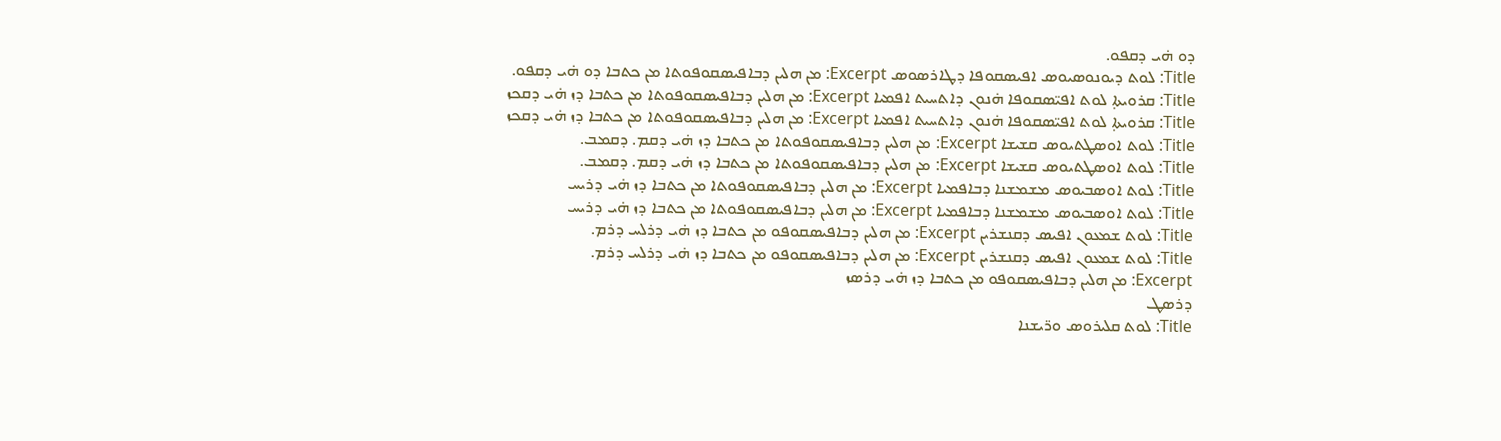ܕܘ ܗ̇ܝ ܕܩܦܘ.
Title: ܠܘܬ ܕܝܘܢܘܣܝܘܣ ܐܦܝܣܩܘܦܐ ܕܛܐܪܣܘܣ Excerpt: ܡܢ ܗܠܝܢ ܕܒܐܦܝܣܩܘܦܘܬܐ ܡܢ ܟܬܒܐ ܕܘ ܗ̇ܝ ܕܩܦܘ.
Title: ܩܪܘܝܬܐ̣ ܠܘܬ ܐܦܝ̈ܣܩܘܦܐ ܗ̇ܢܘܢ ܕܐܬܚܝܬ ܐܦܡܝܐ Excerpt: ܡܢ ܗܠܝܢ ܕܒܐܦܝܣܩܘܦܘܬܐ ܡܢ ܟܬܒܐ ܕܙ ܗ̇ܝ ܕܩܟܙ
Title: ܩܪܘܝܬܐ̣ ܠܘܬ ܐܦܝ̈ܣܩܘܦܐ ܗ̇ܢܘܢ ܕܐܬܚܝܬ ܐܦܡܝܐ Excerpt: ܡܢ ܗܠܝܢ ܕܒܐܦܝܣܩܘܦܘܬܐ ܡܢ ܟܬܒܐ ܕܙ ܗ̇ܝ ܕܩܟܙ
Title: ܠܘܬ ܐܘܣܛܬܝܘܣ ܩܫܝܫܐ Excerpt: ܡܢ ܗܠܝܢ ܕܒܐܦܝܣܩܘܦܘܬܐ ܡܢ ܟܬܒܐ ܕܙ ܗ̇ܝ ܕܩܡ. ܕܩܡܒ.
Title: ܠܘܬ ܐܘܣܛܬܝܘܣ ܩܫܝܫܐ Excerpt: ܡܢ ܗܠܝܢ ܕܒܐܦܝܣܩܘܦܘܬܐ ܡܢ ܟܬܒܐ ܕܙ ܗ̇ܝ ܕܩܡ. ܕܩܡܒ.
Title: ܠܘܬ ܐܘܣܒܝܘܣ ܡܫܡܫܢܐ ܕܒܐܦܡܝܐ Excerpt: ܡܢ ܗܠܝܢ ܕܒܐܦܝܣܩܘܦܘܬܐ ܡܢ ܟܬܒܐ ܕܙ ܗ̇ܝ ܕܪܝܚ
Title: ܠܘܬ ܐܘܣܒܝܘܣ ܡܫܡܫܢܐ ܕܒܐܦܡܝܐ Excerpt: ܡܢ ܗܠܝܢ ܕܒܐܦܝܣܩܘܦܘܬܐ ܡܢ ܟܬܒܐ ܕܙ ܗ̇ܝ ܕܪܝܚ
Title: ܠܘܬ ܫܡܥܘܢ ܐܦܝܣ ܕܩܢܫܪܝܢ Excerpt: ܡܢ ܗܠܝܢ ܕܒܐܦܝܣܩܘܦܘ ܡܢ ܟܬܒܐ ܕܙ ܗ̇ܝ ܕܪܠܚ ܕܪܡ.
Title: ܠܘܬ ܫܡܥܘܢ ܐܦܝܣ ܕܩܢܫܪܝܢ Excerpt: ܡܢ ܗܠܝܢ ܕܒܐܦܝܣܩܘܦܘ ܡܢ ܟܬܒܐ ܕܙ ܗ̇ܝ ܕܪܠܚ ܕܪܡ.
Excerpt: ܡܢ ܗܠܝܢ ܕܒܐܦܝܣܩܘܦܘ ܡܢ ܟܬܒܐ ܕܙ ܗ̇ܝ ܕܪܣܙ
ܕܪܣܛ
Title: ܠܘܬ ܩܠܝܪܘܣ ܘܪ̈ܝܫܢܐ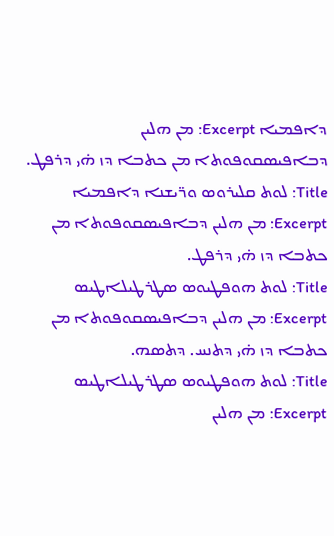ܕܐܦܡܝܐ Excerpt: ܡܢ ܗܠܝܢ ܕܒܐܦܝܣܩܘܦܘܬܐ ܡܢ ܟܬܒܐ ܕܙ ܗ̇ܝ ܕܪܦܛ.
Title: ܠܘܬ ܩܠܝܪܘܣ ܘܪ̈ܝܫܢܐ ܕܐܦܡܝܐ Excerpt: ܡܢ ܗܠܝܢ ܕܒܐܦܝܣܩܘܦܘܬܐ ܡܢ ܟܬܒܐ ܕܙ ܗ̇ܝ ܕܪܦܛ.
Title: ܠܘܬ ܗܘܦܛܝܘܣ ܣܛܪܛܝܠܐܛܝܣ Excerpt: ܡܢ ܗܠܝܢ ܕܒܐܦܝܣܩܘܦܘܬܐ ܡܢ ܟܬܒܐ ܕܙ ܗ̇ܝ ܕܬܢܚ. ܕܬܣܗ.
Title: ܠܘܬ ܗܘܦܛܝܘܣ ܣܛܪܛܝܠܐܛܝܣ Excerpt: ܡܢ ܗܠܝܢ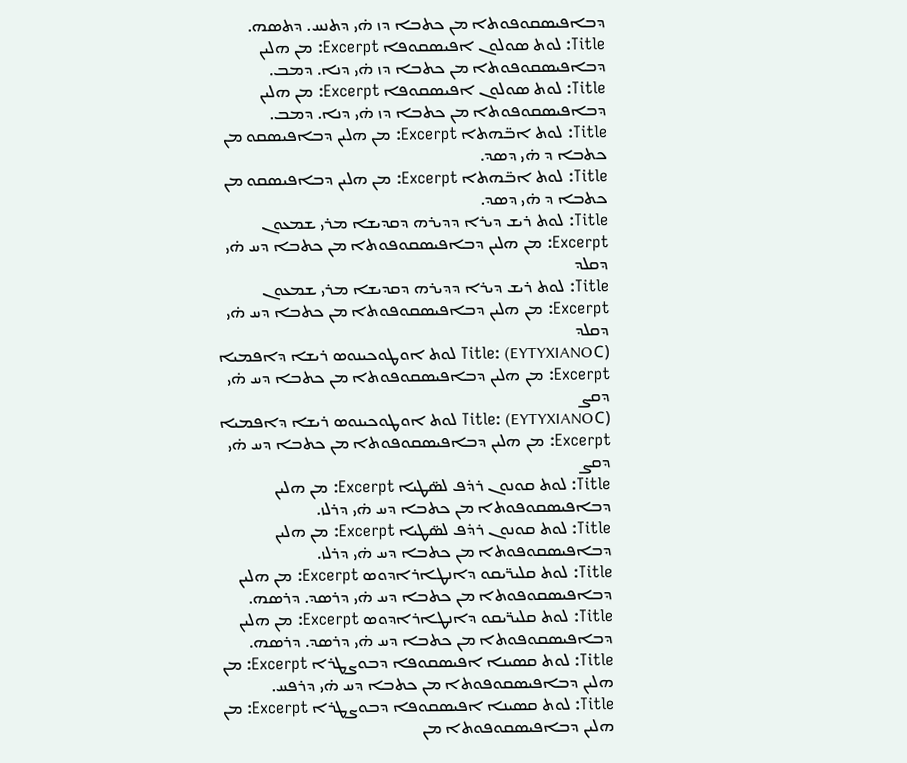ܕܒܐܦܝܣܩܘܦܘܬܐ ܡܢ ܟܬܒܐ ܕܙ ܗ̇ܝ ܕܬܢܚ. ܕܬܣܗ.
Title: ܠܘܬ ܣܘܠܘܢ ܐܦܝܣܩܘܦܐ Excerpt: ܡܢ ܗܠܝܢ ܕܒܐܦܝܣܩܘܦܘܬܐ ܡܢ ܟܬܒܐ ܕܙ ܗ̇ܝ ܕܢܐ. ܕܡܒ.
Title: ܠܘܬ ܣܘܠܘܢ ܐܦܝܣܩܘܦܐ Excerpt: ܡܢ ܗܠܝܢ ܕܒܐܦܝܣܩܘܦܘܬܐ ܡܢ ܟܬܒܐ ܕܙ ܗ̇ܝ ܕܢܐ. ܕܡܒ.
Title: ܠܘܬ ܐܒ̈ܗܬܐ Excerpt: ܡܢ ܗܠܝܢ ܕܒܐܦܝܣܩܘ ܡܢ ܟܬܒܐ ܕ ܗ̇ܝ ܕܣܕ.
Title: ܠܘܬ ܐܒ̈ܗܬܐ Excerpt: ܡܢ ܗܠܝܢ ܕܒܐܦܝܣܩܘ ܡܢ ܟܬܒܐ ܕ ܗ̇ܝ ܕܣܕ.
Title: ܠܘܬ ܪܝܫ ܕܝܪܐ ܕܕܝܪܗ ܕܩܕܝܫܐ ܡܪܝ ܫܡܥܘܢ Excerpt: ܡܢ ܗܠܝܢ ܕܒܐܦܝܣܩܘܦܘܬܐ ܡܢ ܟܬܒܐ ܕܚ ܗ̇ܝ ܕܩܠܕ
Title: ܠܘܬ ܪܝܫ ܕܝܪܐ ܕܕܝܪܗ ܕܩܕܝܫܐ ܡܪܝ ܫܡܥܘܢ Excerpt: ܡܢ ܗܠܝܢ ܕܒܐܦܝܣܩܘܦܘܬܐ ܡܢ ܟܬܒܐ ܕܚ ܗ̇ܝ ܕܩܠܕ
Title: (ΕΥΤΥΧΙΑΝΟⲤ) ܠܘܬ ܐܘܛܘܟܝܢܘܣ ܪܝܫܐ ܕܐܦܡܝܐ Excerpt: ܡܢ ܗܠܝܢ ܕܒܐܦܝܣܩܘܦܘܬܐ ܡܢ ܟܬܒܐ ܕܚ ܗ̇ܝ ܕܩܨ
Title: (ΕΥΤΥΧΙΑΝΟⲤ) ܠܘܬ ܐܘܛܘܟܝܢܘܣ ܪܝܫܐ ܕܐܦܡܝܐ Excerpt: ܡܢ ܗܠܝܢ ܕܒܐܦܝܣܩܘܦܘܬܐ ܡܢ ܟܬܒܐ ܕܚ ܗ̇ܝ ܕܩܨ
Title: ܠܘܬ ܩܘܢܘܢ ܪܕ̇ܦ ܠܣ̈ܛܝܐ Excerpt: ܡܢ ܗܠܝܢ ܕܒܐܦܝܣܩܘܦܘܬܐ ܡܢ ܟܬܒܐ ܕܚ ܗ̇ܝ ܕܪܠܙ.
Title: ܠܘܬ ܩܘܢܘܢ ܪܕ̇ܦ ܠܣ̈ܛܝܐ Excerpt: ܡܢ ܗܠܝܢ ܕܒܐܦܝܣܩܘܦܘܬܐ ܡܢ ܟܬܒܐ ܕܚ ܗ̇ܝ ܕܪܠܙ.
Title: ܠܘܬ ܩܠܝܪ̈ܝܩܘ ܕܐܢܛܐܪܐܕܘܣ Excerpt: ܡܢ ܗܠܝܢ ܕܒܐܦܝܣܩܘܦܘܬܐ ܡܢ ܟܬܒܐ ܕܚ ܗ̇ܝ ܕܪܣܕ. ܕܪܣܗ.
Title: ܠܘܬ ܩܠܝܪ̈ܝܩܘ ܕܐܢܛܐܪܐܕܘܣ Excerpt: ܡܢ ܗܠܝܢ ܕܒܐܦܝܣܩܘܦܘܬܐ ܡܢ ܟܬܒܐ ܕܚ ܗ̇ܝ ܕܪܣܕ. ܕܪܣܗ.
Title: ܠܘܬ ܩܣܝܢܐ ܐܦܝܣܩܘܦܐ ܕܒܘܨܛܪܐ Excerpt: ܡܢ ܗܠܝܢ ܕܒܐܦܝܣܩܘܦܘܬܐ ܡܢ ܟܬܒܐ ܕܚ ܗ̇ܝ ܕܪܦܚ.
Title: ܠܘܬ ܩܣܝܢܐ ܐܦܝܣܩܘܦܐ ܕܒܘܨܛܪܐ Excerpt: ܡܢ ܗܠܝܢ ܕܒܐܦܝܣܩܘܦܘܬܐ ܡܢ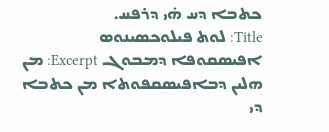ܟܬܒܐ ܕܚ ܗ̇ܝ ܕܪܦܚ.
Title: ܠܘܬ ܦܝܠܘܟܣܝܢܘܣ ܐܦܝܣܩܘܦܐ ܕܡܒܘܓ Excerpt: ܡܢ ܗܠܝܢ ܕܒܐܦܝܣܩܦܘܬܐ ܡܢ ܟܬܒܐ ܕܝ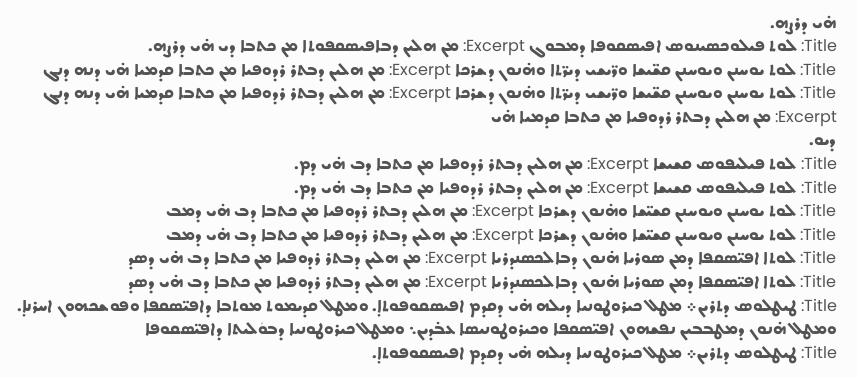ܗ̇ܝ ܕܪܨܗ.
Title: ܠܘܬ ܦܝܠܘܟܣܝܢܘܣ ܐܦܝܣܩܘܦܐ ܕܡܒܘܓ Excerpt: ܡܢ ܗܠܝܢ ܕܒܐܦܝܣܩܦܘܬܐ ܡܢ ܟܬܒܐ ܕܝ ܗ̇ܝ ܕܪܨܗ.
Title: ܠܘܬ ܝܘܚܢܢ ܘܝܘܚܢܢ ܩܫ̈ܝܫܐ ܘܪ̈ܝܫܝ ܕܝܪ̈ܬܐ ܘܗ̇ܢܘܢ ܕܫܪܟܐ Excerpt: ܡܢ ܗܠܝܢ ܕܒܬܪ ܪܕܘܦܝܐ ܡܢ ܟܬܒܐ ܩܕܡܝܐ ܗ̇ܝ ܕܢܗ ܕܢܓ
Title: ܠܘܬ ܝܘܚܢܢ ܘܝܘܚܢܢ ܩܫ̈ܝܫܐ ܘܪ̈ܝܫܝ ܕܝܪ̈ܬܐ ܘܗ̇ܢܘܢ ܕܫܪܟܐ Excerpt: ܡܢ ܗܠܝܢ ܕܒܬܪ ܪܕܘܦܝܐ ܡܢ ܟܬܒܐ ܩܕܡܝܐ ܗ̇ܝ ܕܢܗ ܕܢܓ
Excerpt: ܡܢ ܗܠܝܢ ܕܒܬܪ ܪܕܘܦܝܐ ܡܢ ܟܬܒܐ ܩܕܡܝܐ ܗ̇ܝ
ܕܝܘ.
Title: ܠܘܬ ܦܝܠܝܦܘܣ ܩܫܝܫܐ Excerpt: ܡܢ ܗܠܝܢ ܕܒܬܪ ܪܕܘܦܝܐ ܡܢ ܟܬܒܐ ܕܒ ܗ̇ܝ ܕܡ.
Title: ܠܘܬ ܦܝܠܝܦܘܣ ܩܫܝܫܐ Excerpt: ܡܢ ܗܠܝܢ ܕܒܬܪ ܪܕܘܦܝܐ ܡܢ ܟܬܒܐ ܕܒ ܗ̇ܝ ܕܡ.
Title: ܠܘܬ ܝܘܚܢܢ ܘܝܘܚܢܢ ܩܫܝ̈ܫܐ ܘܗ̇ܢܘܢ ܕܫܪܟܐ Excerpt: ܡܢ ܗܠܝܢ ܕܒܬܪ ܪܕܘܦܝܐ ܡܢ ܟܬܒܐ ܕܒ ܗ̇ܝ ܕܡܒ
Title: ܠܘܬ ܝܘܚܢܢ ܘܝܘܚܢܢ ܩܫܝ̈ܫܐ ܘܗ̇ܢܘܢ ܕܫܪܟܐ Excerpt: ܡܢ ܗܠܝܢ ܕܒܬܪ ܪܕܘܦܝܐ ܡܢ ܟܬܒܐ ܕܒ ܗ̇ܝ ܕܡܒ
Title: ܠܘܬܐ ܐܦܝ̈ܣܩܦܐ ܕܡܢ ܣܘܪܝܐ ܗ̇ܢܘܢ ܕܒܐܠܟܣܢܕܪܝܐ Excerpt: ܡܢ ܗܠܝܢ ܕܒܬܪ ܪܕܘܦܝܐ ܡܢ ܟܬܒܐ ܕܒ ܗ̇ܝ ܕܣܕ
Title: ܠܘܬܐ ܐܦܝ̈ܣܩܦܐ ܕܡܢ ܣܘܪܝܐ ܗ̇ܢܘܢ ܕܒܐܠܟܣܢܕܪܝܐ Excerpt: ܡܢ ܗܠܝܢ ܕܒܬܪ ܪܕܘܦܝܐ ܡܢ ܟܬܒܐ ܕܒ ܗ̇ܝ ܕܣܕ
Title: ܛܝܛܠܘܣ ܕܬܪܝܢ܀ ܡܛܠ ܟܝܪܘܛܘܢܝܐ ܕܝܠܗ ܗ̇ܝ ܕܩܕܡ ܐܦܝܣܩܘܦܘܬܐ̣. ܘܡܛܠ ܩܕܝܡܘܬ ܡܘܬܒܐ ܕܐܦܝ̈ܣܩܦܐ ܘܦܘܫܟܗܘܢ ܐܚܪܢܐ̣. ܘܡܛܠ ܗ̇ܢܘܢ ܕܡܛܒܒܝܢ ܢܦܫܗܘܢ ܐܦܝ̈ܣܩܦܐ ܘܟܝܪܘܛܘܢܝܣܐ ܥܒ̇ܕܝܢ܆ ܘܡܛܠ ܟܝܪܘܛܘܢܝܐ ܕܒܘܿܠܝܬܐ ܕܐܦܝ̈ܣܩܘܦܐ
Title: ܛܝܛܠܘܣ ܕܬܪܝܢ܀ ܡܛܠ ܟܝܪܘܛܘܢܝܐ ܕܝܠܗ ܗ̇ܝ ܕܩܕܡ ܐܦܝܣܩܘܦܘܬܐ̣.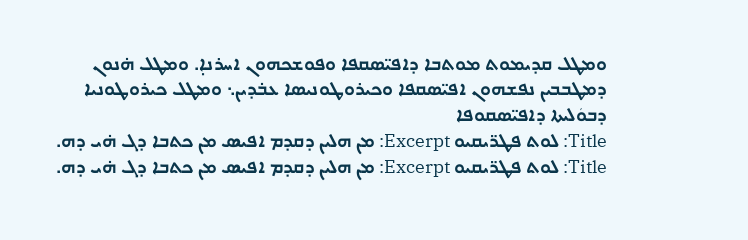ܘܡܛܠ ܩܕܝܡܘܬ ܡܘܬܒܐ ܕܐܦܝ̈ܣܩܦܐ ܘܦܘܫܟܗܘܢ ܐܚܪܢܐ̣. ܘܡܛܠ ܗ̇ܢܘܢ ܕܡܛܒܒܝܢ ܢܦܫܗܘܢ ܐܦܝ̈ܣܩܦܐ ܘܟܝܪܘܛܘܢܝܣܐ ܥܒ̇ܕܝܢ܆ ܘܡܛܠ ܟܝܪܘܛܘܢܝܐ ܕܒܘܿܠܝܬܐ ܕܐܦܝ̈ܣܩܘܦܐ
Title: ܠܘܬ ܦܛܪ̈ܝܩܝܘ Excerpt: ܡܢ ܗܠܝܢ ܕܩܕܡ ܐܦܝܣ ܡܢ ܟܬܒܐ ܕܓ ܗ̇ܝ ܕܗ.
Title: ܠܘܬ ܦܛܪ̈ܝܩܝܘ Excerpt: ܡܢ ܗܠܝܢ ܕܩܕܡ ܐܦܝܣ ܡܢ ܟܬܒܐ ܕܓ ܗ̇ܝ ܕܗ.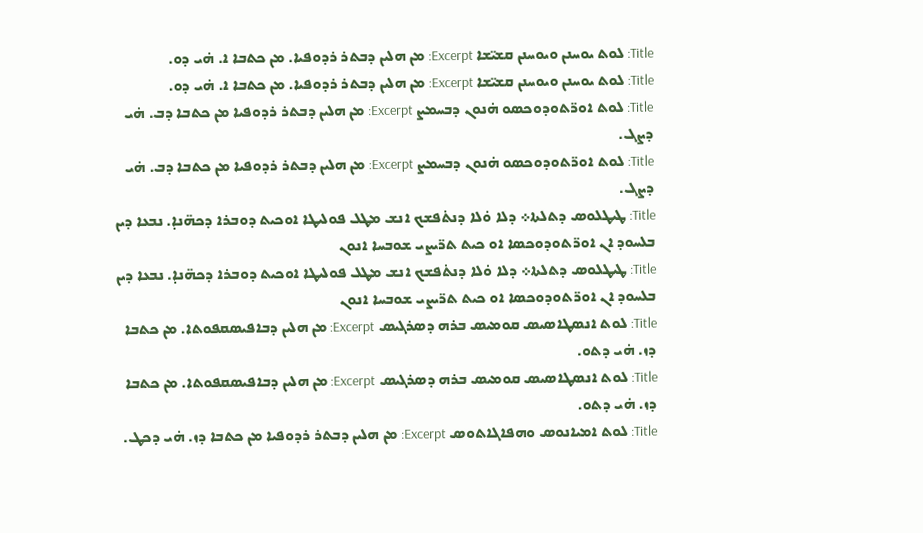Title: ܠܘܬ ܝܘܚܢܢ ܘܝܘܚܢܢ ܩܫܝ̈ܫܐ Excerpt: ܡܢ ܗܠܝܢ ܕܒܬܪ ܪܕܘܦܝܐ. ܡܢ ܟܬܒܐ ܐ. ܗ̇ܝ ܕܘ.
Title: ܠܘܬ ܝܘܚܢܢ ܘܝܘܚܢܢ ܩܫܝ̈ܫܐ Excerpt: ܡܢ ܗܠܝܢ ܕܒܬܪ ܪܕܘܦܝܐ. ܡܢ ܟܬܒܐ ܐ. ܗ̇ܝ ܕܘ.
Title: ܠܘܬ ܐܘܪ̈ܬܘܕܘܟܣܘ ܗ̇ܢܘܢ ܕܒܚܡܨ Excerpt: ܡܢ ܗܠܝܢ ܕܒܬܪ ܪܕܘܦܝܐ ܡܢ ܟܬܒܐ ܕܒ. ܗ̇ܝ ܕܨܓ.
Title: ܠܘܬ ܐܘܪ̈ܬܘܕܘܟܣܘ ܗ̇ܢܘܢ ܕܒܚܡܨ Excerpt: ܡܢ ܗܠܝܢ ܕܒܬܪ ܪܕܘܦܝܐ ܡܢ ܟܬܒܐ ܕܒ. ܗ̇ܝ ܕܨܓ.
Title: ܛܝܛܠܘܣ ܕܬܠܬܐ܀ ܕܠܐ ܘ̇ܠܐ ܕܢܬ̇ܦܫܟ ܐܢܫ ܡܛܠ ܦܘܠܝܛܐ ܐܘܟܝܬ ܕܘܒܪܐ ܕܟܗ̈ܢܐ̣. ܢܒܥܐ ܕܝܢ ܒܠܚܘܕ ܐܢ ܐܘܪ̈ܬܘܕܘܟܣܐ ܐܘ ܟܝܬ ܬܪ̈ܝܨܝ ܫܘܒܚܐ ܐܢܘܢ
Title: ܛܝܛܠܘܣ ܕܬܠܬܐ܀ ܕܠܐ ܘ̇ܠܐ ܕܢܬ̇ܦܫܟ ܐܢܫ ܡܛܠ ܦܘܠܝܛܐ ܐܘܟܝܬ ܕܘܒܪܐ ܕܟܗ̈ܢܐ̣. ܢܒܥܐ ܕܝܢ ܒܠܚܘܕ ܐܢ ܐܘܪ̈ܬܘܕܘܟܣܐ ܐܘ ܟܝܬ ܬܪ̈ܝܨܝ ܫܘܒܚܐ ܐܢܘܢ
Title: ܠܘܬ ܐܢܣܛܐܣܝܣ ܩܘܡܝܣ ܒܪܗ ܕܣܪܓܝܣ Excerpt: ܡܢ ܗܠܝܢ ܕܒܐܦܝܣܩܦܘܬܐ. ܡܢ ܟܬܒܐ ܕܙ. ܗ̇ܝ ܕܬܘ.
Title: ܠܘܬ ܐܢܣܛܐܣܝܣ ܩܘܡܝܣ ܒܪܗ ܕܣܪܓܝܣ Excerpt: ܡܢ ܗܠܝܢ ܕܒܐܦܝܣܩܦܘܬܐ. ܡܢ ܟܬܒܐ ܕܙ. ܗ̇ܝ ܕܬܘ.
Title: ܠܘܬ ܐܡܝܐܢܘܣ ܘܗܦܐܓܐܬܘܣ Excerpt: ܡܢ ܗܠܝܢ ܕܒܬܪ ܪܕܘܦܝܐ ܡܢ ܟܬܒܐ ܕܙ. ܗ̇ܝ ܕܟܛ.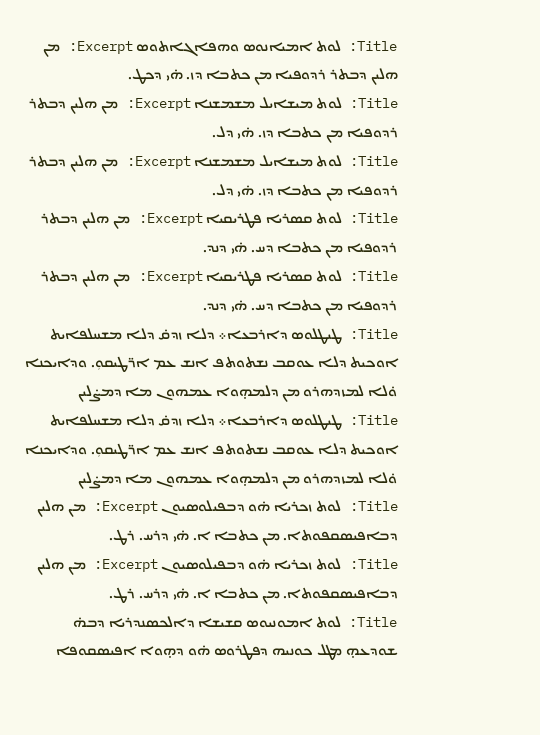Title: ܠܘܬ ܐܡܝܐܢܘܣ ܘܗܦܐܓܐܬܘܣ Excerpt: ܡܢ ܗܠܝܢ ܕܒܬܪ ܪܕܘܦܝܐ ܡܢ ܟܬܒܐ ܕܙ. ܗ̇ܝ ܕܟܛ.
Title: ܠܘܬ ܡܝܫܐܝܠ ܡܫܡܫܢܐ Excerpt: ܡܢ ܗܠܝܢ ܕܒܬܪ ܪܕܘܦܝܐ ܡܢ ܟܬܒܐ ܕܙ. ܗ̇ܝ ܕܠ.
Title: ܠܘܬ ܡܝܫܐܝܠ ܡܫܡܫܢܐ Excerpt: ܡܢ ܗܠܝܢ ܕܒܬܪ ܪܕܘܦܝܐ ܡܢ ܟܬܒܐ ܕܙ. ܗ̇ܝ ܕܠ.
Title: ܠܘܬ ܩܣܪܝܐ ܦܛܪܝܩܝܐ Excerpt: ܡܢ ܗܠܝܢ ܕܒܬܪ ܪܕܘܦܝܐ ܡܢ ܟܬܒܐ ܕܚ. ܗ̇ܝ ܕܢܕ.
Title: ܠܘܬ ܩܣܪܝܐ ܦܛܪܝܩܝܐ Excerpt: ܡܢ ܗܠܝܢ ܕܒܬܪ ܪܕܘܦܝܐ ܡܢ ܟܬܒܐ ܕܚ. ܗ̇ܝ ܕܢܕ.
Title: ܛܝܛܠܘܣ ܕܐܪܒܥܐ܀ ܕܠܐ ܙܕܩ̇ ܕܠܐ ܡܫܚܠܦܐܝܬ ܐܘܟܝܬ ܕܠܐ ܥܘܩܒ ܢܫܬܘܬܦ ܐܢܫ ܥܡ ܐܪ̈ܛܝܩܘܼ. ܘܕܐܝܟܢܐ ܘ̇ܠܐ ܠܡܙܕܗܪܘ ܡܢ ܕܠܡܗ̣ܘܐ ܥܡܗܘܢ ܡܐ ܕܡܨ̇ܠܝܢ
Title: ܛܝܛܠܘܣ ܕܐܪܒܥܐ܀ ܕܠܐ ܙܕܩ̇ ܕܠܐ ܡܫܚܠܦܐܝܬ ܐܘܟܝܬ ܕܠܐ ܥܘܩܒ ܢܫܬܘܬܦ ܐܢܫ ܥܡ ܐܪ̈ܛܝܩܘܼ. ܘܕܐܝܟܢܐ ܘ̇ܠܐ ܠܡܙܕܗܪܘ ܡܢ ܕܠܡܗ̣ܘܐ ܥܡܗܘܢ ܡܐ ܕܡܨ̇ܠܝܢ
Title: ܠܘܬ ܙܟܪܝܐ ܗ̇ܘ ܕܒܦܝܠܘܣܝܘܢ Excerpt: ܡܢ ܗܠܝܢ ܕܒܐܦܝܣܩܦܘܬܐ. ܡܢ ܟܬܒܐ ܐ. ܗ̇ܝ ܕܪܚ. ܪܛ.
Title: ܠܘܬ ܙܟܪܝܐ ܗ̇ܘ ܕܒܦܝܠܘܣܝܘܢ Excerpt: ܡܢ ܗܠܝܢ ܕܒܐܦܝܣܩܦܘܬܐ. ܡܢ ܟܬܒܐ ܐ. ܗ̇ܝ ܕܪܚ. ܪܛ.
Title: ܠܘܬ ܐܡܘܢܝܘܣ ܩܫܝܫܐ ܕܐܠܟܣܢܕܪܝܐ ܕܒܗ̇ ܫܘܕܥܗ̣ ܡܛܠ ܟܘܢܝܗ ܕܦܛܪܘܣ ܗ̇ܘ ܕܗ̣ܘܐ ܐܦܝܣܩܘܦܐ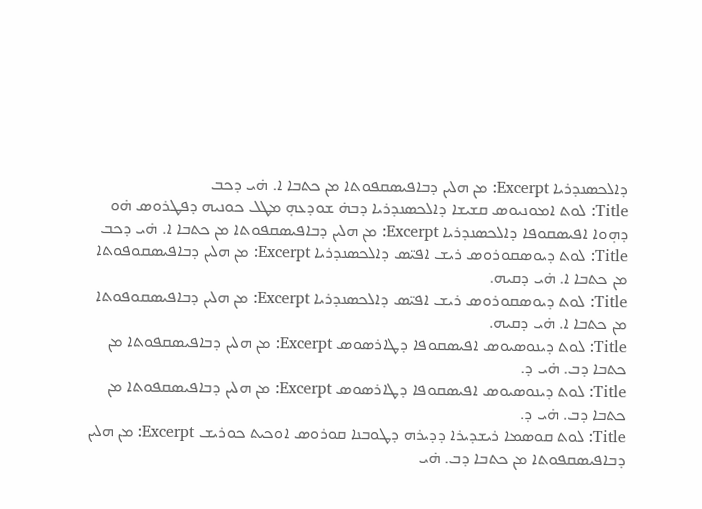ܕܐܠܟܣܢܕܪܝܐ Excerpt: ܡܢ ܗܠܝܢ ܕܒܐܦܝܣܩܦܘܬܐ ܡܢ ܟܬܒܐ ܐ. ܗ̇ܝ ܕܟܒ
Title: ܠܘܬ ܐܡܘܢܝܘܣ ܩܫܝܫܐ ܕܐܠܟܣܢܕܪܝܐ ܕܒܗ̇ ܫܘܕܥܗ̣ ܡܛܠ ܟܘܢܝܗ ܕܦܛܪܘܣ ܗ̇ܘ ܕܗ̣ܘܐ ܐܦܝܣܩܘܦܐ ܕܐܠܟܣܢܕܪܝܐ Excerpt: ܡܢ ܗܠܝܢ ܕܒܐܦܝܣܩܦܘܬܐ ܡܢ ܟܬܒܐ ܐ. ܗ̇ܝ ܕܟܒ
Title: ܠܘܬ ܕܝܘܣܩܘܪܘܣ ܪܝܫ ܐܦܝ̈ܣ ܕܐܠܟܣܢܕܪܝܐ Excerpt: ܡܢ ܗܠܝܢ ܕܒܐܦܝܣܩܘܦܘܬܐ ܡܢ ܟܬܒܐ ܐ. ܗ̇ܝ ܕܩܝܗ.
Title: ܠܘܬ ܕܝܘܣܩܘܪܘܣ ܪܝܫ ܐܦܝ̈ܣ ܕܐܠܟܣܢܕܪܝܐ Excerpt: ܡܢ ܗܠܝܢ ܕܒܐܦܝܣܩܘܦܘܬܐ ܡܢ ܟܬܒܐ ܐ. ܗ̇ܝ ܕܩܝܗ.
Title: ܠܘܬ ܕܝܢܘܣܝܘܣ ܐܦܝܣܩܘܦܐ ܕܛܐܪܣܘܣ Excerpt: ܡܢ ܗܠܝܢ ܕܒܐܦܝܣܩܦܘܬܐ ܡܢ ܟܬܒܐ ܕܒ. ܗ̇ܝ ܕ.
Title: ܠܘܬ ܕܝܢܘܣܝܘܣ ܐܦܝܣܩܘܦܐ ܕܛܐܪܣܘܣ Excerpt: ܡܢ ܗܠܝܢ ܕܒܐܦܝܣܩܦܘܬܐ ܡܢ ܟܬܒܐ ܕܒ. ܗ̇ܝ ܕ.
Title: ܠܘܬ ܩܘܣܡܐ ܪܝܫܕܝܪܐ ܕܕܝܪܗ ܕܛܘܒܢܐ ܩܘܪܘܣ ܐܘܟܝܬ ܟܘܪܝܫ Excerpt: ܡܢ ܗܠܝܢ ܕܒܐܦܝܣܩܦܘܬܐ ܡܢ ܟܬܒܐ ܕܒ. ܗ̇ܝ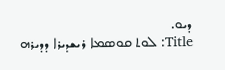ܕܝܘ.
Title: ܠܘܬ ܩܘܣܡܐ ܪܝܫܕܝܪܐ ܕܕܝܪܗ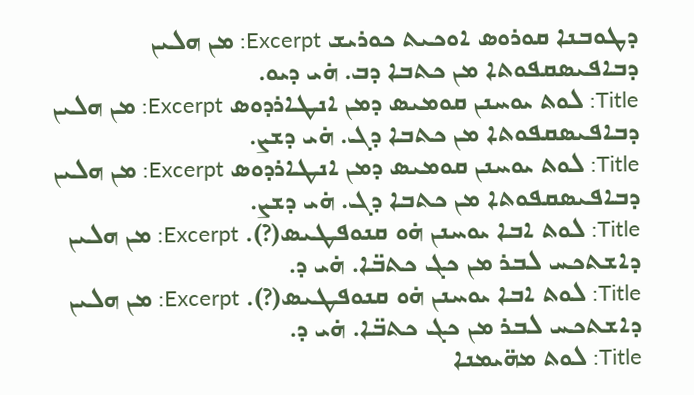ܕܛܘܒܢܐ ܩܘܪܘܣ ܐܘܟܝܬ ܟܘܪܝܫ Excerpt: ܡܢ ܗܠܝܢ ܕܒܐܦܝܣܩܦܘܬܐ ܡܢ ܟܬܒܐ ܕܒ. ܗ̇ܝ ܕܝܘ.
Title: ܠܘܬ ܝܘܚܢܢ ܩܘܡܝܣ ܕܡܢ ܐܢܛܐܪܕܘܣ Excerpt: ܡܢ ܗܠܝܢ ܕܒܐܦܝܣܩܦܘܬܐ ܡܢ ܟܬܒܐ ܕܓ. ܗ̇ܝ ܕܫܨ.
Title: ܠܘܬ ܝܘܚܢܢ ܩܘܡܝܣ ܕܡܢ ܐܢܛܐܪܕܘܣ Excerpt: ܡܢ ܗܠܝܢ ܕܒܐܦܝܣܩܦܘܬܐ ܡܢ ܟܬܒܐ ܕܓ. ܗ̇ܝ ܕܫܨ.
Title: ܠܘܬ ܐܒܐ ܝܘܚܢܢ ܗ̇ܘ ܩܢܘܦܛܝܣ(?). Excerpt: ܡܢ ܗܠܝܢ ܕܐܫܬܟܚ ܠܒܪ ܡܢ ܟܓ ܟܬܒ̈ܐ. ܗ̇ܝ ܕ.
Title: ܠܘܬ ܐܒܐ ܝܘܚܢܢ ܗ̇ܘ ܩܢܘܦܛܝܣ(?). Excerpt: ܡܢ ܗܠܝܢ ܕܐܫܬܟܚ ܠܒܪ ܡܢ ܟܓ ܟܬܒ̈ܐ. ܗ̇ܝ ܕ.
Title: ܠܘܬ ܡܗ̈ܝܡܢܐ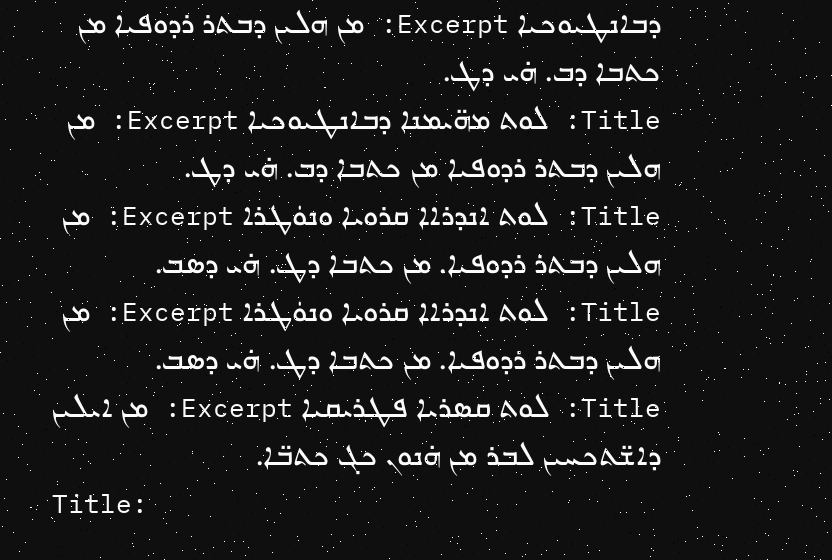ܕܒܐܢܛܝܘܟܝܐ Excerpt: ܡܢ ܗܠܝܢ ܕܒܬܪ ܪܕܘܦܝܐ ܡܢ ܟܬܒܐ ܕܒ. ܗ̇ܝ ܕܛ.
Title: ܠܘܬ ܡܗ̈ܝܡܢܐ ܕܒܐܢܛܝܘܟܝܐ Excerpt: ܡܢ ܗܠܝܢ ܕܒܬܪ ܪܕܘܦܝܐ ܡܢ ܟܬܒܐ ܕܒ. ܗ̇ܝ ܕܛ.
Title: ܠܘܬ ܐܢܕܪܐܐ ܩܪܘܝܐ ܘܢܘܿܛܪܐ Excerpt: ܡܢ ܗܠܝܢ ܕܒܬܪ ܪܕܘܦܝܐ. ܡܢ ܟܬܒܐ ܕܛ. ܗ̇ܝ ܕܣܒ.
Title: ܠܘܬ ܐܢܕܪܐܐ ܩܪܘܝܐ ܘܢܘܿܛܪܐ Excerpt: ܡܢ ܗܠܝܢ ܕܒܬܪ ܪܕܘܦܝܐ. ܡܢ ܟܬܒܐ ܕܛ. ܗ̇ܝ ܕܣܒ.
Title: ܠܘܬ ܩܣܪܝܐ ܦܛܪܝܩܝܐ Excerpt: ܡܢ ܐܝܠܝܢ ܕܐܫ̈ܬܟܚܝܢ ܠܒܪ ܡܢ ܗ̇ܢܘܢ ܟܓ ܟܬܒ̈ܐ.
Title: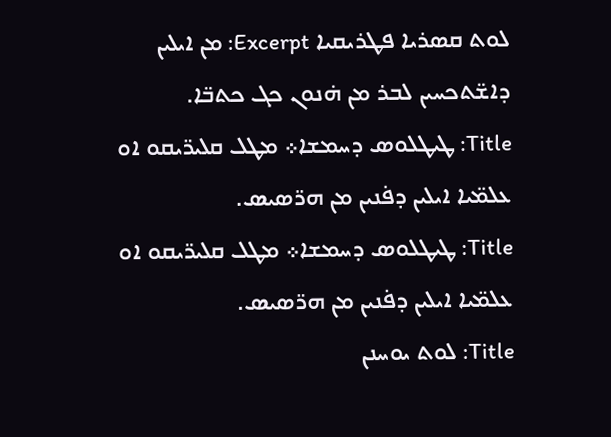ܠܘܬ ܩܣܪܝܐ ܦܛܪܝܩܝܐ Excerpt: ܡܢ ܐܝܠܝܢ ܕܐܫ̈ܬܟܚܝܢ ܠܒܪ ܡܢ ܗ̇ܢܘܢ ܟܓ ܟܬܒ̈ܐ.
Title: ܛܝܛܠܘܣ ܕܚܡܫܐ܀ ܡܛܠ ܩܠܝܪ̈ܝܩܘ ܐܘ ܥܠܡ̈ܝܐ ܐܝܠܝܢ ܕܦ̇ܢܝܢ ܡܢ ܗܪ̈ܣܝܣ.
Title: ܛܝܛܠܘܣ ܕܚܡܫܐ܀ ܡܛܠ ܩܠܝܪ̈ܝܩܘ ܐܘ ܥܠܡ̈ܝܐ ܐܝܠܝܢ ܕܦ̇ܢܝܢ ܡܢ ܗܪ̈ܣܝܣ.
Title: ܠܘܬ ܝܘܚܢܢ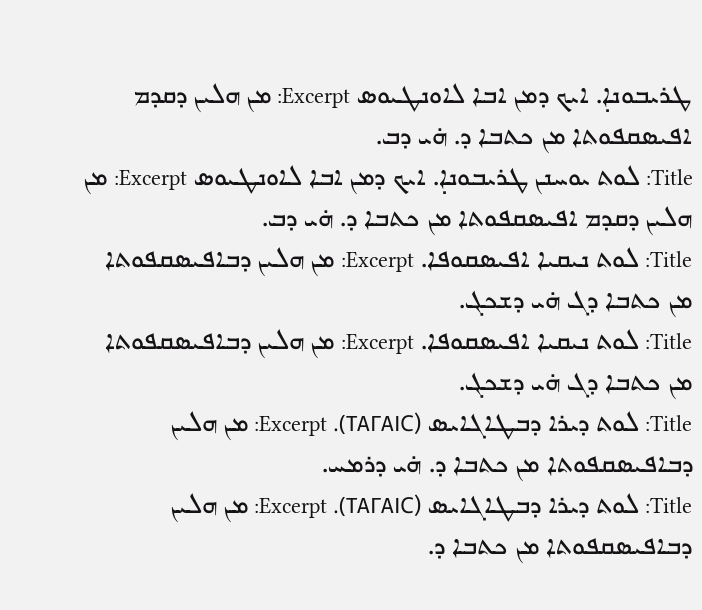ܛܪܝܒܘܢܐ̣. ܐܝܟ ܕܡܢ ܐܒܐ ܠܐܘܢܛܝܘܣ Excerpt: ܡܢ ܗܠܝܢ ܕܩܕܡ ܐܦܝܣܩܦܘܬܐ ܡܢ ܟܬܒܐ ܕ. ܗ̇ܝ ܕܒ.
Title: ܠܘܬ ܝܘܚܢܢ ܛܪܝܒܘܢܐ̣. ܐܝܟ ܕܡܢ ܐܒܐ ܠܐܘܢܛܝܘܣ Excerpt: ܡܢ ܗܠܝܢ ܕܩܕܡ ܐܦܝܣܩܦܘܬܐ ܡܢ ܟܬܒܐ ܕ. ܗ̇ܝ ܕܒ.
Title: ܠܘܬ ܢܝܩܝܐ ܐܦܝܣܩܘܦܐ. Excerpt: ܡܢ ܗܠܝܢ ܕܒܐܦܝܣܩܦܘܬܐ ܡܢ ܟܬܒܐ ܕܓ ܗ̇ܝ ܕܫܟܓ.
Title: ܠܘܬ ܢܝܩܝܐ ܐܦܝܣܩܘܦܐ. Excerpt: ܡܢ ܗܠܝܢ ܕܒܐܦܝܣܩܦܘܬܐ ܡܢ ܟܬܒܐ ܕܓ ܗ̇ܝ ܕܫܟܓ.
Title: ܠܘܬ ܕܝܪܐ ܕܒܛܐܓܐܝܣ (ΤΑΓΑΙⲤ). Excerpt: ܡܢ ܗܠܝܢ ܕܒܐܦܝܣܩܦܘܬܐ ܡܢ ܟܬܒܐ ܕ. ܗ̇ܝ ܕܪܡܚ.
Title: ܠܘܬ ܕܝܪܐ ܕܒܛܐܓܐܝܣ (ΤΑΓΑΙⲤ). Excerpt: ܡܢ ܗܠܝܢ ܕܒܐܦܝܣܩܦܘܬܐ ܡܢ ܟܬܒܐ ܕ.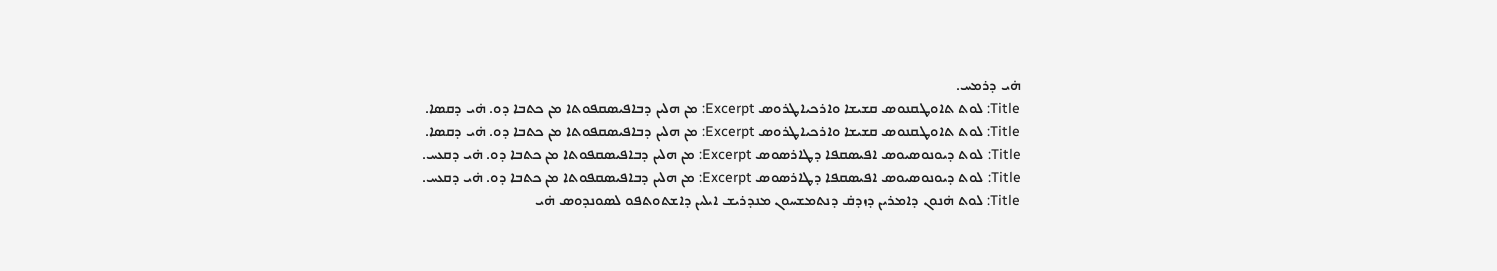ܗ̇ܝ ܕܪܡܚ.
Title: ܠܘܬ ܬܐܘܛܩܢܘܣ ܩܫܝܫܐ ܘܐܪܟܝܐܛܪܘܣ Excerpt: ܡܢ ܗܠܝܢ ܕܒܐܦܝܣܩܦܘܬܐ ܡܢ ܟܬܒܐ ܕܘ. ܗ̇ܝ ܕܩܣܐ.
Title: ܠܘܬ ܬܐܘܛܩܢܘܣ ܩܫܝܫܐ ܘܐܪܟܝܐܛܪܘܣ Excerpt: ܡܢ ܗܠܝܢ ܕܒܐܦܝܣܩܦܘܬܐ ܡܢ ܟܬܒܐ ܕܘ. ܗ̇ܝ ܕܩܣܐ.
Title: ܠܘܬ ܕܝܘܢܘܣܝܘܣ ܐܦܝܣܩܦܐ ܕܛܐܪܣܘܣ Excerpt: ܡܢ ܗܠܝܢ ܕܒܐܦܝܣܩܦܘܬܐ ܡܢ ܟܬܒܐ ܕܘ. ܗ̇ܝ ܕܩܥܚ.
Title: ܠܘܬ ܕܝܘܢܘܣܝܘܣ ܐܦܝܣܩܦܐ ܕܛܐܪܣܘܣ Excerpt: ܡܢ ܗܠܝܢ ܕܒܐܦܝܣܩܦܘܬܐ ܡܢ ܟܬܒܐ ܕܘ. ܗ̇ܝ ܕܩܥܚ.
Title: ܠܘܬ ܗ̇ܢܘܢ ܕܐܡܪܝܢ ܕܙܕܩ̇ ܕܢܬܡܫܚܘܢ ܡܢܕܪܝܫ ܐܝܠܝܢ ܕܐܫܬܘܬܦܘ ܠܣܘܢܕܘܣ ܗ̇ܝ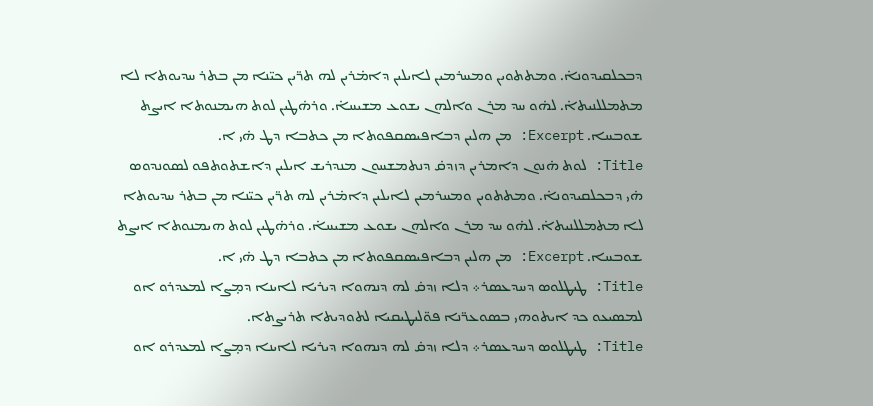ܕܒܟܠܩܝܕܘܢܐ̇. ܘܡܬܬܘܝܢ ܘܡܚܪܡܝܢ ܠܐܝܠܝܢ ܕܐܡ̇ܪܝܢ ܠܗ ܬܪ̈ܝܢ ܟܝ̈ܢܐ ܡܢ ܒܬܪ ܚܕܝܘܬܐ ܠܐ ܡܬܡܠܠܢܝܬܐ̇. ܠܗ̇ܘ ܚܕ ܡܪܢ ܘܐܠܗܢ ܝܫܘܥ ܡܫܝܚܐ̇. ܘܪܗ̇ܛܝܢ ܠܘܬ ܗܝܡܢܘܬܐ ܐܝܨܬ ܫܘܒܚܐ. Excerpt: ܡܢ ܗܠܝܢ ܕܒܐܦܝܣܩܦܘܬܐ ܡܢ ܟܬܒܐ ܕܛ ܗ̇ܝ ܐ.
Title: ܠܘܬ ܗ̇ܢܘܢ ܕܐܡܪܝܢ ܕܙܕܩ̇ ܕܢܬܡܫܚܘܢ ܡܢܕܪܝܫ ܐܝܠܝܢ ܕܐܫܬܘܬܦܘ ܠܣܘܢܕܘܣ ܗ̇ܝ ܕܒܟܠܩܝܕܘܢܐ̇. ܘܡܬܬܘܝܢ ܘܡܚܪܡܝܢ ܠܐܝܠܝܢ ܕܐܡ̇ܪܝܢ ܠܗ ܬܪ̈ܝܢ ܟܝ̈ܢܐ ܡܢ ܒܬܪ ܚܕܝܘܬܐ ܠܐ ܡܬܡܠܠܢܝܬܐ̇. ܠܗ̇ܘ ܚܕ ܡܪܢ ܘܐܠܗܢ ܝܫܘܥ ܡܫܝܚܐ̇. ܘܪܗ̇ܛܝܢ ܠܘܬ ܗܝܡܢܘܬܐ ܐܝܨܬ ܫܘܒܚܐ. Excerpt: ܡܢ ܗܠܝܢ ܕܒܐܦܝܣܩܦܘܬܐ ܡܢ ܟܬܒܐ ܕܛ ܗ̇ܝ ܐ.
Title: ܛܝܛܠܘܣ ܕܚܕܥܣܪ܀ ܕܠܐ ܙܕܩ̇ ܠܗ ܕܢܗܘܐ ܕܝܪܝܐ ܠܐܝܢܐ ܕܡ̣ܨܐ ܠܡܥܕܪܘ ܐܘ ܠܡܣܝܥܘ ܟܕ ܐܝܬܘܗܝ ܒܣܘܥܪ̈ܢܐ ܦܘ̈ܠܝܛܝܩܝܐ ܠܬܘܕܝܬܐ ܬܪܝܨܬܐ.
Title: ܛܝܛܠܘܣ ܕܚܕܥܣܪ܀ ܕܠܐ ܙܕܩ̇ ܠܗ ܕܢܗܘܐ ܕܝܪܝܐ ܠܐܝܢܐ ܕܡ̣ܨܐ ܠܡܥܕܪܘ ܐܘ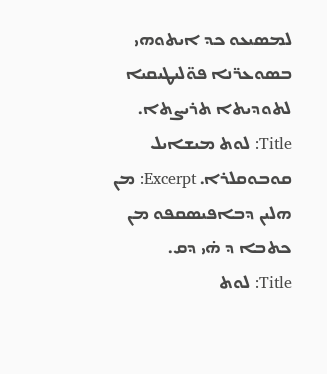ܠܡܣܝܥܘ ܟܕ ܐܝܬܘܗܝ ܒܣܘܥܪ̈ܢܐ ܦܘ̈ܠܝܛܝܩܝܐ ܠܬܘܕܝܬܐ ܬܪܝܨܬܐ.
Title: ܠܘܬ ܡܝܫܐܝܠ ܩܘܒܘܩܠܪܐ. Excerpt: ܡܢ ܗܠܝܢ ܕܒܐܦܝܣܩܦܘ ܡܢ ܟܬܒܐ ܕ ܗ̇ܝ ܕܩ.
Title: ܠܘܬ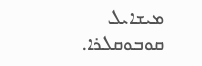ܡܝܫܐܝܠ ܩܘܒܘܩܠܪܐ.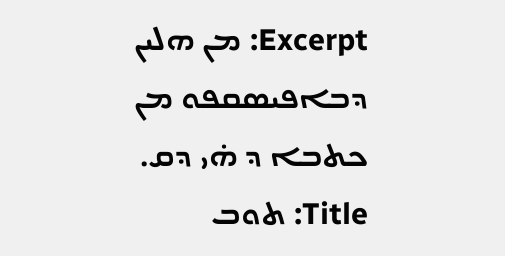Excerpt: ܡܢ ܗܠܝܢ ܕܒܐܦܝܣܩܦܘ ܡܢ ܟܬܒܐ ܕ ܗ̇ܝ ܕܩ.
Title: ܬܘܒ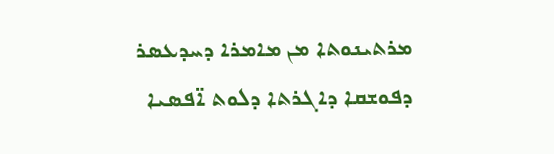ܡܪܬܝܢܘܬܐ ܡܢ ܡܐܡܪܐ ܕܚܕܥܣܪ ܕܦܘܫܩܐ ܕܐܓܪܬܐ ܕܠܘܬ ܐ̈ܦܣܝܐ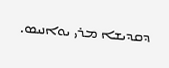ܕܩܕܝܫܐ ܡܪܝ ܝܘܐܢܝܣ.